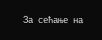За сећање на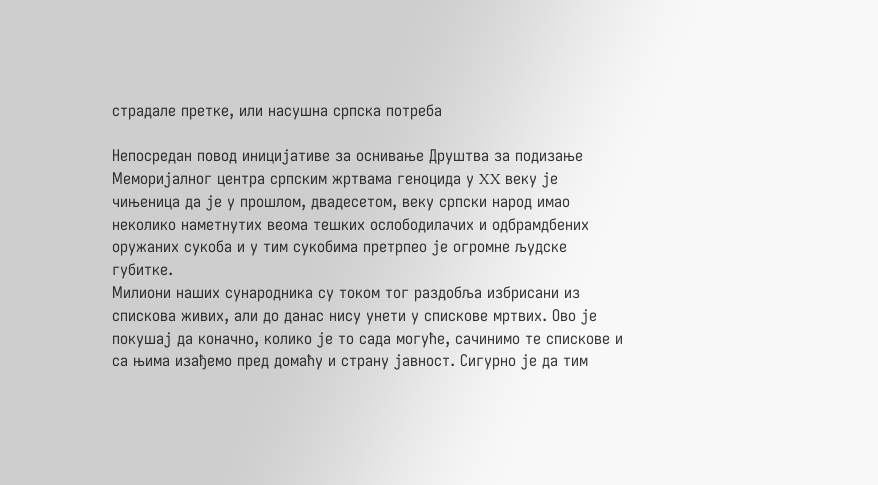страдале претке, или насушна српска потреба

Непосредан повод иницијативe за оснивање Друштва за подизање Меморијалног центра српским жртвама геноцида у XX веку је чињеница да је у прошлом, двадесетом, веку српски народ имао неколико наметнутих веома тешких ослободилачих и одбрамдбених оружаних сукоба и у тим сукобима претрпео је огромне људске губитке.
Милиони наших сународника су током тог раздобља избрисани из спискова живих, али до данас нису унети у спискове мртвих. Ово је покушај да коначно, колико је то сада могуће, сачинимо те спискове и са њима изађемо пред домаћу и страну јавност. Сигурно је да тим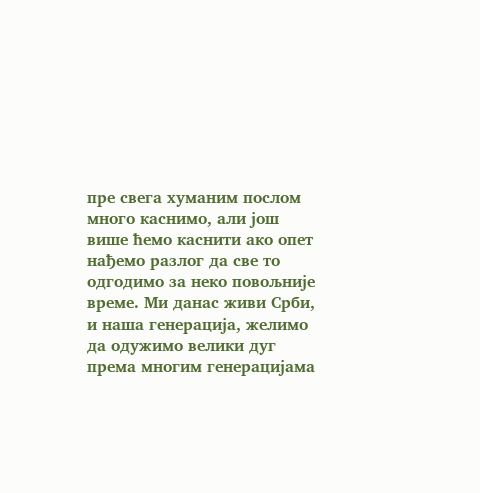пре свега хуманим послом много каснимо, али још више ћемо каснити ако опет нађемо разлог да све то одгодимо за неко повољније време. Ми данас живи Срби, и наша генерација, желимо да одужимо велики дуг према многим генерацијама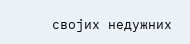својих недужних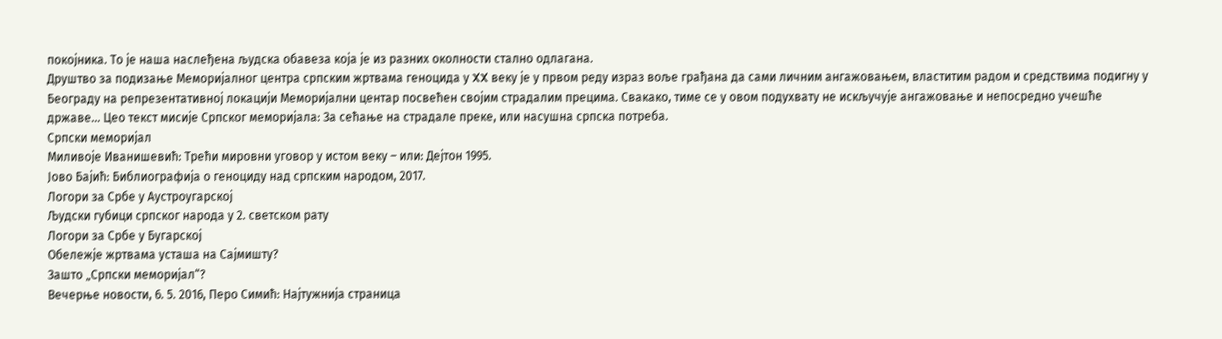покојника. То је наша наслеђена људска обавеза која је из разних околности стално одлагана.
Друштво за подизање Меморијалног центра српским жртвама геноцида у XX веку је у првом реду израз воље грађана да сами личним ангажовањем, властитим радом и средствима подигну у Београду на репрезентативној локацији Меморијални центар посвећен својим страдалим прецима. Свакако, тиме се у овом подухвату не искључује ангажовање и непосредно учешће државе... Цео текст мисије Српског меморијалa: За сећање на страдале преке, или насушна српска потреба.
Српски меморијал
Миливоје Иванишевић: Трећи мировни уговор у истом веку – или: Дејтон 1995.
Јово Бајић: Библиографија о геноциду над српским народом, 2017.
Логори за Србе у Аустроугарској
Људски губици српског народа у 2. светском рату
Логори за Србе у Бугарској
Обележје жртвама усташа на Сајмишту?
Зашто „Српски меморијал“?
Вечерње новости, 6. 5. 2016, Перо Симић: Најтужнија страница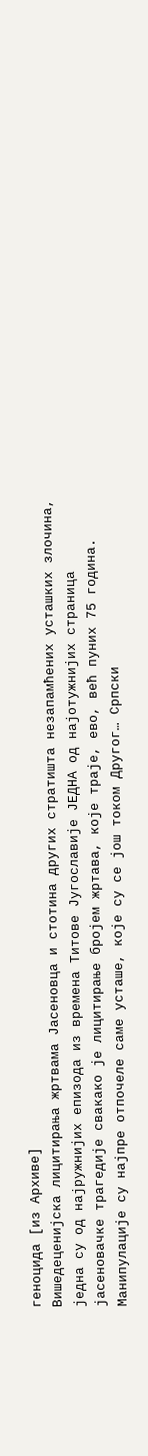геноцида [из Архиве]
Вишедеценијска лицитирања жртвама Јасеновца и стотина других стратишта незапамћених усташких злочина, једна су од најружнијих епизода из времена Титове Југославије ЈЕДНА од најотужнијих страница јасеновачке трагедије свакако је лицитирање бројем жртава, које траје, ево, већ пуних 75 година. Манипулације су најпре отпочеле саме усташе, које су се још током Другог… Српски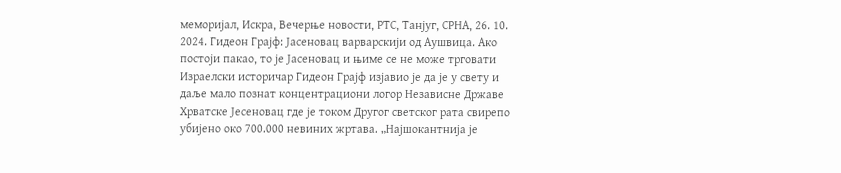меморијал, Искра, Вечерње новости, РТС, Танјуг, СРНА, 26. 10. 2024. Гидеон Грајф: Јасеновац варварскији од Аушвица. Ако постоји пакао, то је Јасеновац и њиме се не може трговати
Израелски историчар Гидеон Грајф изјавио је да је у свету и даље мало познат концентрациони логор Независне Државе Хрватске Јесеновац где је током Другог светског рата свирепо убијено око 700.000 невиних жртава. „Најшокантнија је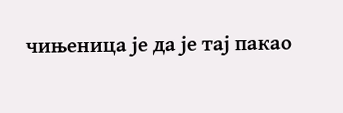чињеница је да је тај пакао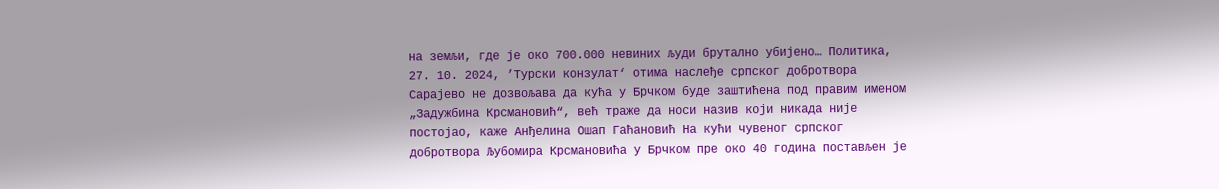на земљи, где је око 700.000 невиних људи брутално убијено… Политика, 27. 10. 2024, ’Турски конзулат‘ отима наслеђе српског добротвора
Сарајево не дозвољава да кућа у Брчком буде заштићена под правим именом „Задужбина Крсмановић“, већ траже да носи назив који никада није постојао, каже Анђелина Ошап Гаћановић На кући чувеног српског добротвора Љубомира Крсмановића у Брчком пре око 40 година постављен је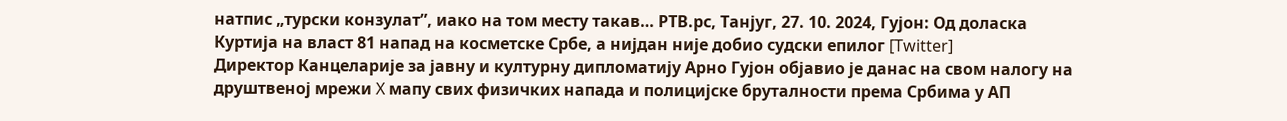натпис „турски конзулат”, иако на том месту такав… РТВ.рс, Танјуг, 27. 10. 2024, Гујон: Од доласка Куртија на власт 81 напад на косметске Србе, а нијдан није добио судски епилог [Twitter]
Директор Канцеларије за јавну и културну дипломатију Арно Гујон објавио је данас на свом налогу на друштвеној мрежи X мапу свих физичких напада и полицијске бруталности према Србима у АП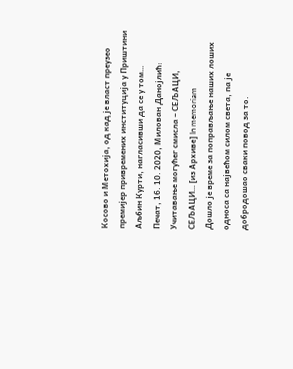Косово и Метохија, од кад је власт преузео премијер привремених институција у Приштини Аљбин Курти, нагласивши да се у том…
Печат, 16. 10. 2020, Милован Данојлић: Учитавање могућег смисла – СЕЉАЦИ, СЕЉАЦИ… [из Архиве] In memoriam
Дошло је време за поправљање наших лоших односа са највећом силом света, па је добродошао сваки повод за то.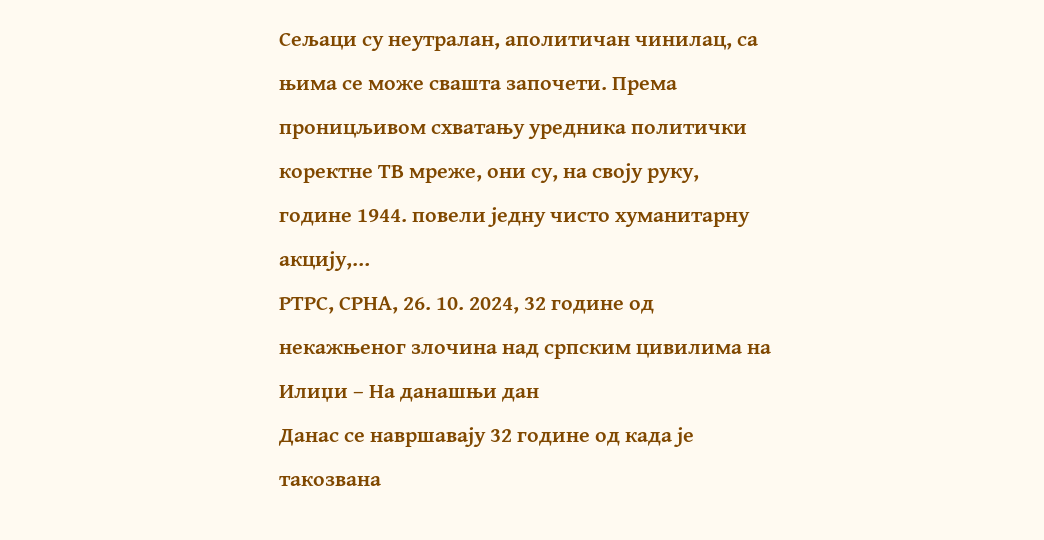Сељаци су неутралан, аполитичан чинилац, са њима се може свашта започети. Према проницљивом схватању уредника политички коректне ТВ мреже, они су, на своју руку, године 1944. повели једну чисто хуманитарну акцију,…
РТРС, СРНА, 26. 10. 2024, 32 године од некажњеног злочина над српским цивилима на Илиџи – На данашњи дан
Данас се навршавају 32 године од када је такозвана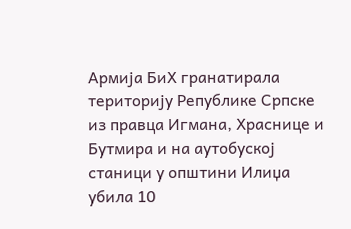Армија БиХ гранатирала територију Републике Српске из правца Игмана, Храснице и Бутмира и на аутобуској станици у општини Илиџа убила 10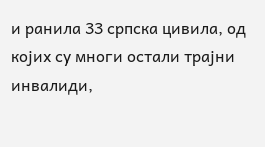и ранила 33 српска цивила, од којих су многи остали трајни инвалиди,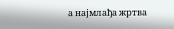а најмлађа жртва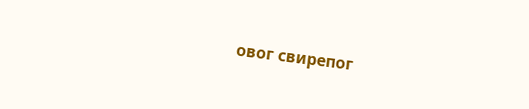овог свирепог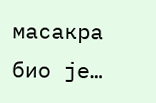масакра био је…